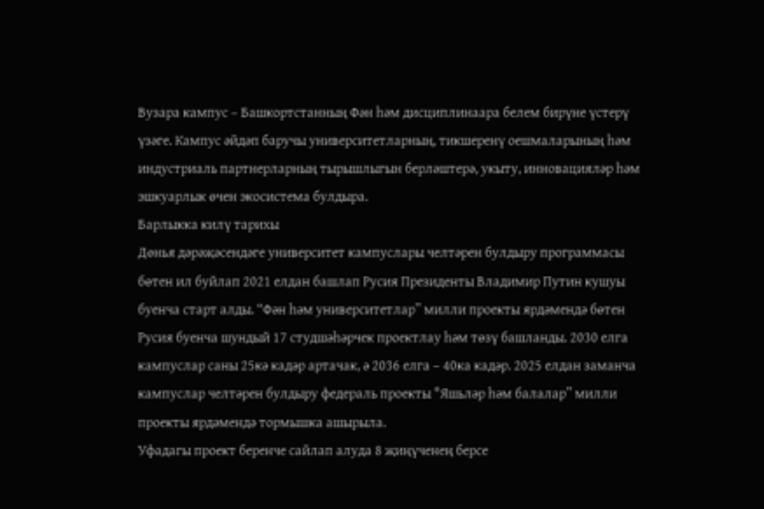Вузара кампус – Башкортстанның Фән һәм дисциплинаара белем бирүне үстерү үзәге. Кампус әйдәп баручы университетларның, тикшеренү оешмаларының һәм индустриаль партнерларның тырышлыгын берләштерә, укыту, инновацияләр һәм эшкуарлык өчен экосистема булдыра.
Барлыкка килү тарихы
Дөнья дәрәҗәсендәге университет кампуслары челтәрен булдыру программасы бөтен ил буйлап 2021 елдан башлап Русия Президенты Владимир Путин кушуы буенча старт алды. “Фән һәм университетлар” милли проекты ярдәмендә бөтен Русия буенча шундый 17 студшәһәрчек проектлау һәм төзү башланды. 2030 елга кампуслар саны 25кә кадәр артачак, ә 2036 елга – 40ка кадәр. 2025 елдан заманча кампуслар челтәрен булдыру федераль проекты "Яшьләр һәм балалар” милли проекты ярдәмендә тормышка ашырыла.
Уфадагы проект беренче сайлап алуда 8 җиңүченең берсе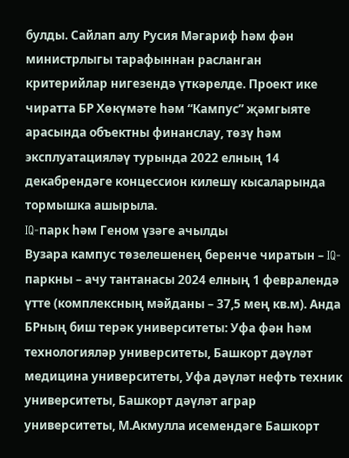булды. Сайлап алу Русия Мәгариф һәм фән министрлыгы тарафыннан расланган критерийлар нигезендә үткәрелде. Проект ике чиратта БР Хөкүмәте һәм “Кампус” җәмгыяте арасында объектны финанслау, төзү һәм эксплуатацияләү турында 2022 елның 14 декабрендәге концессион килешү кысаларында тормышка ашырыла.
IQ-парк һәм Геном үзәге ачылды
Вузара кампус төзелешенең беренче чиратын – IQ-паркны – ачу тантанасы 2024 елның 1 февралендә үтте (комплексның мәйданы – 37,5 мең кв.м). Анда БРның биш терәк университеты: Уфа фән һәм технологияләр университеты, Башкорт дәүләт медицина университеты, Уфа дәүләт нефть техник университеты, Башкорт дәүләт аграр университеты, М.Акмулла исемендәге Башкорт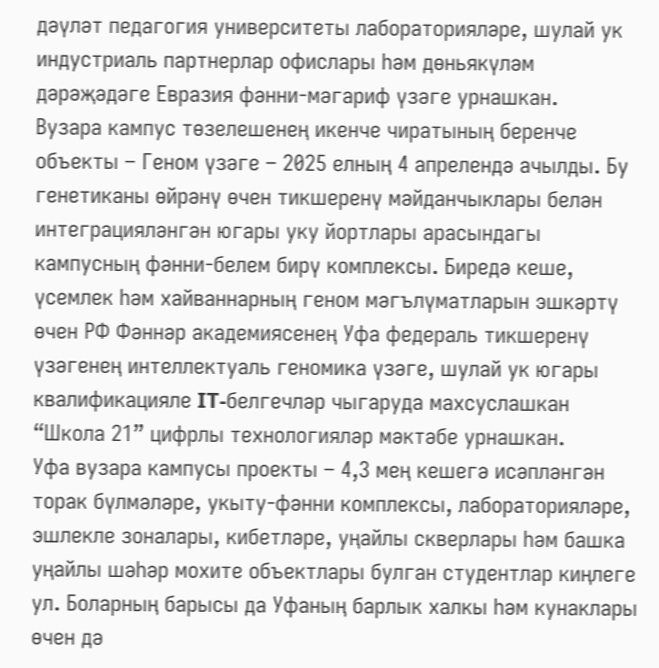дәүләт педагогия университеты лабораторияләре, шулай ук индустриаль партнерлар офислары һәм дөньякүләм дәрәҗәдәге Евразия фәнни-мәгариф үзәге урнашкан.
Вузара кампус төзелешенең икенче чиратының беренче объекты – Геном үзәге – 2025 елның 4 апрелендә ачылды. Бу генетиканы өйрәнү өчен тикшеренү мәйданчыклары белән интеграцияләнгән югары уку йортлары арасындагы кампусның фәнни-белем бирү комплексы. Биредә кеше, үсемлек һәм хайваннарның геном мәгълүматларын эшкәртү өчен РФ Фәннәр академиясенең Уфа федераль тикшеренү үзәгенең интеллектуаль геномика үзәге, шулай ук югары квалификацияле IT-белгечләр чыгаруда махсуслашкан “Школа 21” цифрлы технологияләр мәктәбе урнашкан.
Уфа вузара кампусы проекты – 4,3 мең кешегә исәпләнгән торак бүлмәләре, укыту-фәнни комплексы, лабораторияләре, эшлекле зоналары, кибетләре, уңайлы скверлары һәм башка уңайлы шәһәр мохите объектлары булган студентлар киңлеге ул. Боларның барысы да Уфаның барлык халкы һәм кунаклары өчен дә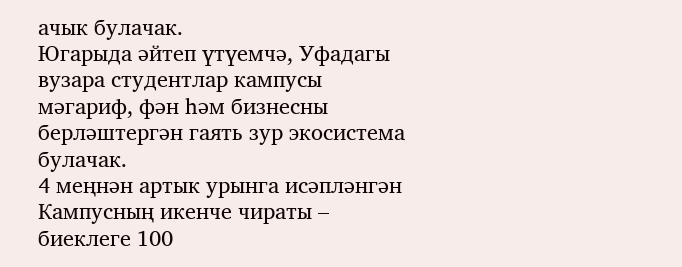ачык булачак.
Югарыда әйтеп үтүемчә, Уфадагы вузара студентлар кампусы мәгариф, фән һәм бизнесны берләштергән гаять зур экосистема булачак.
4 меңнән артык урынга исәпләнгән
Кампусның икенче чираты – биеклеге 100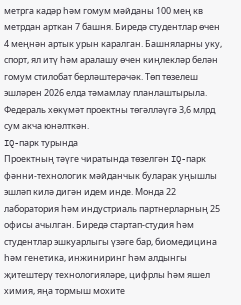метрга кадәр һәм гомум мәйданы 100 мең кв метрдан арткан 7 башня. Биредә студентлар өчен 4 меңнән артык урын каралган. Башняларны уку, спорт, ял итү һәм аралашу өчен киңлекләр белән гомум стилобат берләштерәчәк. Төп төзелеш эшләрен 2026 елда тәмамлау планлаштырыла. Федераль хөкүмәт проектны төгәлләүгә 3,6 млрд сум акча юнәлткән.
IQ-парк турында
Проектның тәүге чиратында төзелгән IQ-парк фәнни-технологик мәйданчык буларак уңышлы эшләп килә дигән идем инде. Монда 22 лаборатория һәм индустриаль партнерларның 25 офисы ачылган. Биредә стартап-студия һәм студентлар эшкуарлыгы үзәге бар, биомедицина һәм генетика, инжиниринг һәм алдынгы җитештерү технологияләре, цифрлы һәм яшел химия, яңа тормыш мохите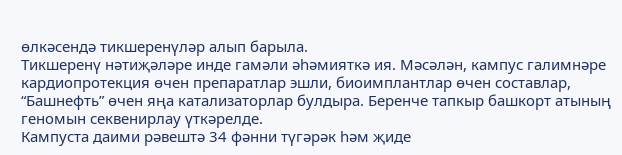өлкәсендә тикшеренүләр алып барыла.
Тикшеренү нәтиҗәләре инде гамәли әһәмияткә ия. Мәсәлән, кампус галимнәре кардиопротекция өчен препаратлар эшли, биоимплантлар өчен составлар, “Башнефть” өчен яңа катализаторлар булдыра. Беренче тапкыр башкорт атының геномын секвенирлау үткәрелде.
Кампуста даими рәвештә 34 фәнни түгәрәк һәм җиде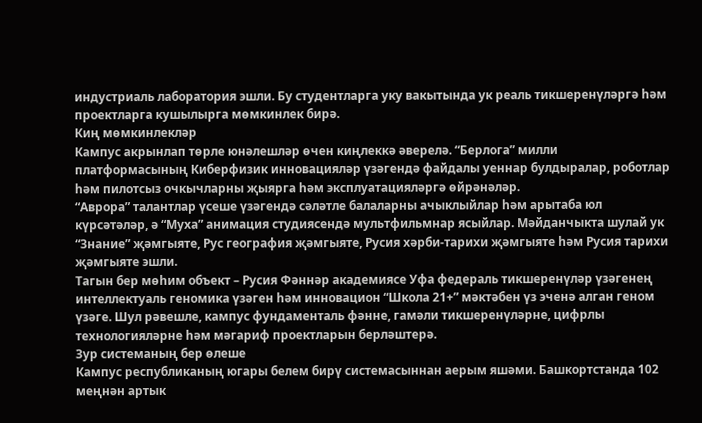индустриаль лаборатория эшли. Бу студентларга уку вакытында ук реаль тикшеренүләргә һәм проектларга кушылырга мөмкинлек бирә.
Киң мөмкинлекләр
Кампус акрынлап төрле юнәлешләр өчен киңлеккә әверелә. “Берлога” милли платформасының Киберфизик инновацияләр үзәгендә файдалы уеннар булдыралар, роботлар һәм пилотсыз очкычларны җыярга һәм эксплуатацияләргә өйрәнәләр.
“Аврора” талантлар үсеше үзәгендә сәләтле балаларны ачыклыйлар һәм арытаба юл күрсәтәләр, ә “Муха” анимация студиясендә мультфильмнар ясыйлар. Мәйданчыкта шулай ук “Знание” җәмгыяте, Рус география җәмгыяте, Русия хәрби-тарихи җәмгыяте һәм Русия тарихи җәмгыяте эшли.
Тагын бер мөһим объект – Русия Фәннәр академиясе Уфа федераль тикшеренүләр үзәгенең интеллектуаль геномика үзәген һәм инновацион “Школа 21+” мәктәбен үз эченә алган геном үзәге. Шул рәвешле, кампус фундаменталь фәнне, гамәли тикшеренүләрне, цифрлы технологияләрне һәм мәгариф проектларын берләштерә.
Зур системаның бер өлеше
Кампус республиканың югары белем бирү системасыннан аерым яшәми. Башкортстанда 102 меңнән артык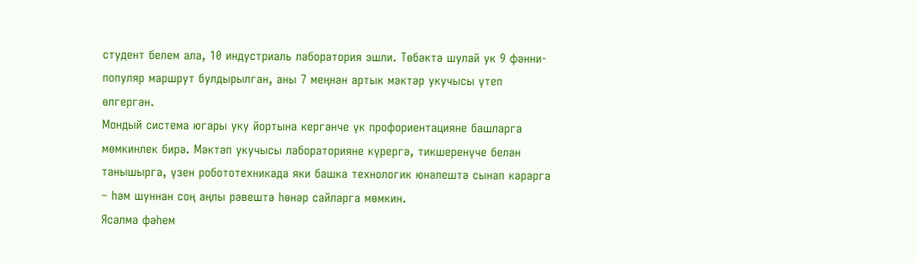студент белем ала, 10 индустриаль лаборатория эшли. Төбәктә шулай ук 9 фәнни-популяр маршрут булдырылган, аны 7 меңнән артык мәктәр укучысы үтеп өлгергән.
Мондый система югары уку йортына кергәнче үк профориентацияне башларга мөмкинлек бирә. Мәктәп укучысы лабораторияне күрергә, тикшеренүче белән танышырга, үзен робототехникада яки башка технологик юнәлештә сынап карарга – һәм шуннан соң аңлы рәвештә һөнәр сайларга мөмкин.
Ясалма фәһем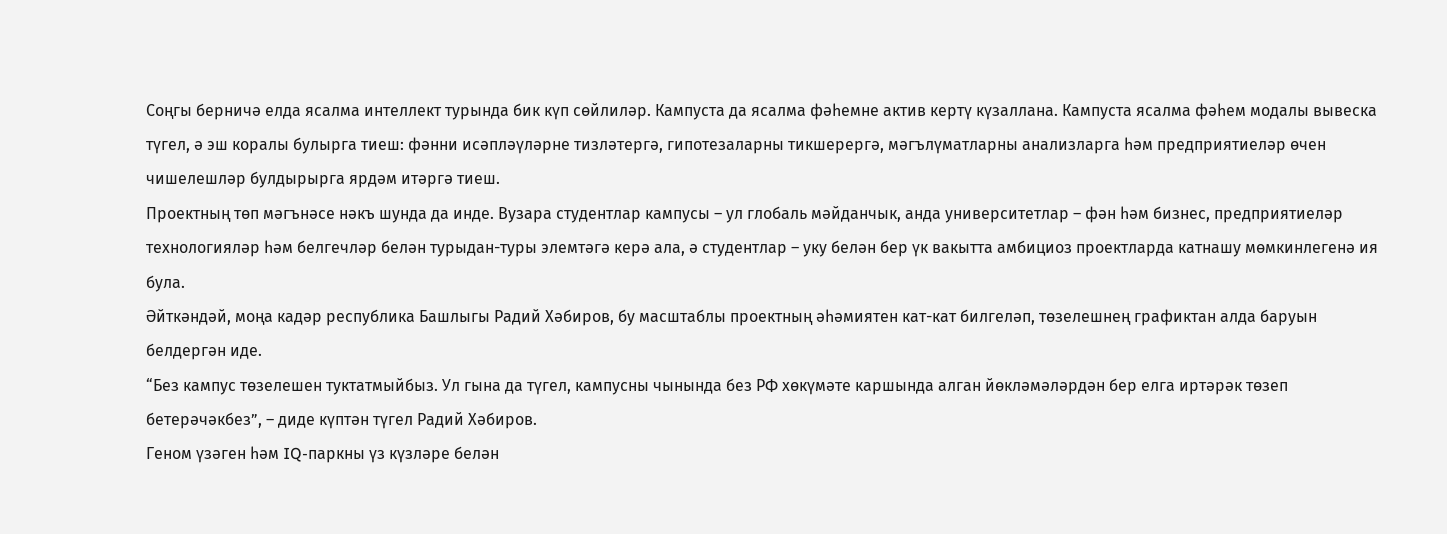Соңгы берничә елда ясалма интеллект турында бик күп сөйлиләр. Кампуста да ясалма фәһемне актив кертү күзаллана. Кампуста ясалма фәһем модалы вывеска түгел, ә эш коралы булырга тиеш: фәнни исәпләүләрне тизләтергә, гипотезаларны тикшерергә, мәгълүматларны анализларга һәм предприятиеләр өчен чишелешләр булдырырга ярдәм итәргә тиеш.
Проектның төп мәгънәсе нәкъ шунда да инде. Вузара студентлар кампусы – ул глобаль мәйданчык, анда университетлар – фән һәм бизнес, предприятиеләр технологияләр һәм белгечләр белән турыдан-туры элемтәгә керә ала, ә студентлар – уку белән бер үк вакытта амбициоз проектларда катнашу мөмкинлегенә ия була.
Әйткәндәй, моңа кадәр республика Башлыгы Радий Хәбиров, бу масштаблы проектның әһәмиятен кат-кат билгеләп, төзелешнең графиктан алда баруын белдергән иде.
“Без кампус төзелешен туктатмыйбыз. Ул гына да түгел, кампусны чынында без РФ хөкүмәте каршында алган йөкләмәләрдән бер елга иртәрәк төзеп бетерәчәкбез”, – диде күптән түгел Радий Хәбиров.
Геном үзәген һәм IQ-паркны үз күзләре белән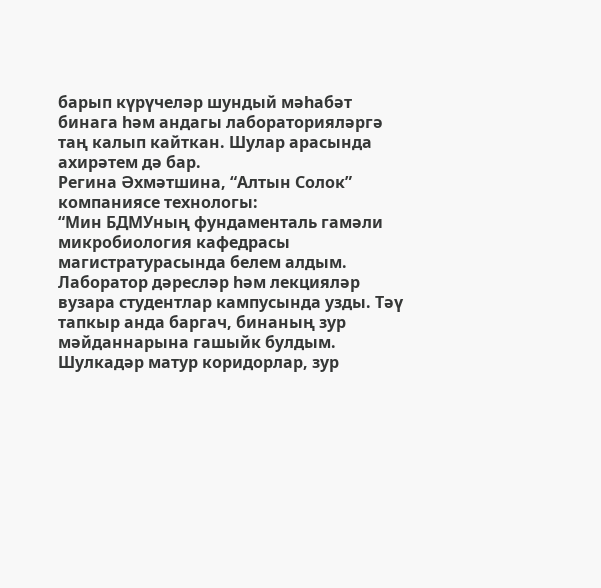барып күрүчеләр шундый мәһабәт бинага һәм андагы лабораторияләргә таң калып кайткан. Шулар арасында ахирәтем дә бар.
Регина Әхмәтшина, “Алтын Солок” компаниясе технологы:
“Мин БДМУның фундаменталь гамәли микробиология кафедрасы магистратурасында белем алдым. Лаборатор дәресләр һәм лекцияләр вузара студентлар кампусында узды. Тәү тапкыр анда баргач, бинаның зур мәйданнарына гашыйк булдым. Шулкадәр матур коридорлар, зур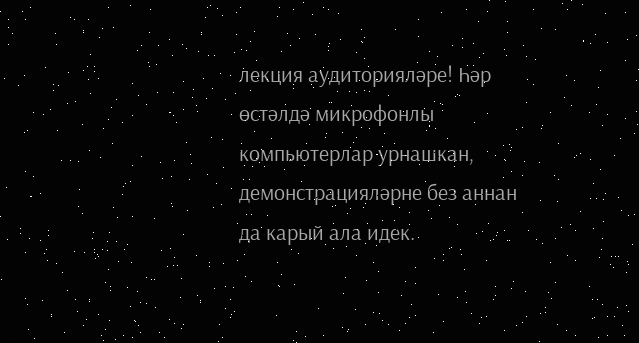лекция аудиторияләре! Һәр өстәлдә микрофонлы компьютерлар урнашкан, демонстрацияләрне без аннан да карый ала идек.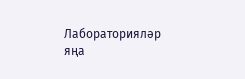Лабораторияләр яңа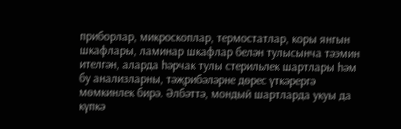приборлар, микроскоплар, термостатлар, коры янгын шкафлары, ламинар шкафлар белән тулысынча тәэмин ителгән, аларда һәрчак тулы стерильлек шартлары һәм бу анализларны, тәҗрибәләрне дөрес үткәрергә мөмкинлек бирә. Әлбәттә, мондый шартларда укуы да күпкә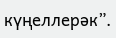күңеллерәк”.